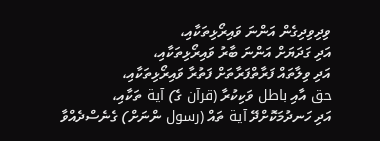ވިދިވިދިގެން އަންނަ ވައިރޯޅިތަކާއި،
އަދި ގަދަޔަށް އަންނަ ބާރު ވައިރޯޅިތަކާއި،
އަދި ވިލާތައް ފަރާތްފަރާތަށް ފަތުރާ ވައިރޯޅިތަކާއި،
حق އާއި باطل ވަކިކުރާ (قرآن ގެ) آية ތަކާއި،
އަދި ހަނދުމަކޮށްދޭ آية ތައް (رسول ންނަށް) ގެނެސްދެއްވާ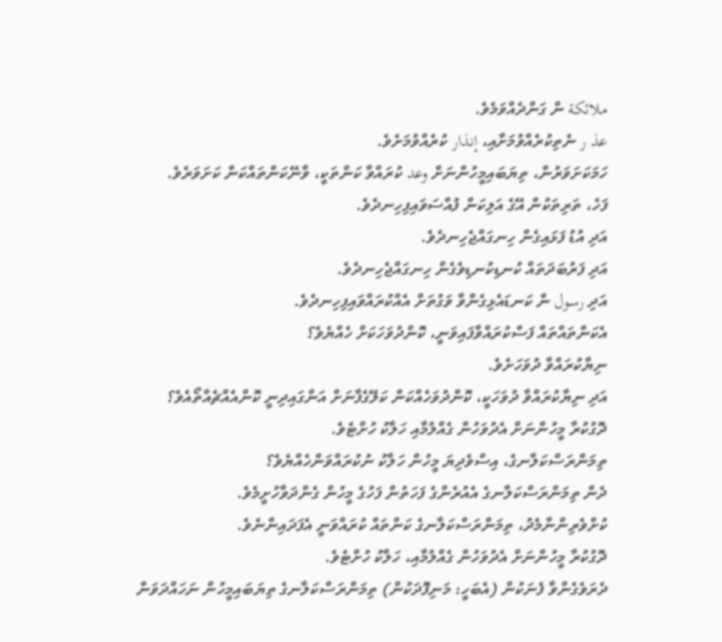ملائكة ން ގަންދެއްވަމެވެ.
عذ ر ނެތިކުރެއްވުމަށާއި، إنذار ކުރެއްވުމަށެވެ.
ހަމަކަށަވަރުން، ތިޔަބައިމީހުންނަށް وعد ކުރައްވާ ކަންތަކީ، ވާނޭކަންތައްކަން ކަށަވަރެވެ.
ފަހެ، ތަރިތަކުން އޭގެ އަލިކަން ފުއްސަވައިފިހިނދެވެ.
އަދި އުޑު ފަޅައިގެން ހިނގައްޖެހިނދެވެ.
އަދި ފަރުބަދަތައް ކުނޑިކުނޑިވެގެން ހިނގައްޖެހިނދެވެ.
އަދި رسول ން ކަނޑައެޅިގެންވާ ވަގުތަށް އެއްކުރައްވައިފިހިނދެވެ.
އެކަންތައްތައް ފަސްކުރައްވާފައިވަނީ، ކޮންދުވަހަކަށް ހެއްޔެވެ؟
ނިޔާކުރައްވާ ދުވަހަށެވެ.
އަދި ނިޔާކުރައްވާ ދުވަހަކީ، ކޮންދުވަހެއްކަން ކަލޭގެފާނަށް އަންގައިދިނީ ކޮންއެއްޗެއްތޯއެވެ؟
ދޮގުކުރާ މީހުންނަށް އެދުވަހުން ގެއްލުމާއި ހަލާކު ހުށްޓެވެ.
ތިމަންރަސްކަލާނގެ، އިސްވެދިޔަ މީހުން ހަލާކު ނުކުރައްވަންހެއްޔެވެ؟
ދެން ތިމަންރަސްކަލާނގެ އެއުރެންގެ ފަހަތުން ފަހުގެ މީހުން ގެންދަވާހުށީމެވެ.
ކުށްވެރިންނާމެދު، ތިމަންރަސްކަލާނގެ ކަންތައް ކުރައްވަނީ އެފަދައިންނެވެ.
ދޮގުކުރާ މީހުންނަށް އެދުވަހުން ގެއްލުމާއި، ހަލާކު ހުށްޓެވެ.
ދެރަވެގެންވާ ފެނަކުން (އެބަހީ: މަނިފޮދަކުން) ތިމަންރަސްކަލާނގެ ތިޔަބައިމީހުން ނަހައްދަވަން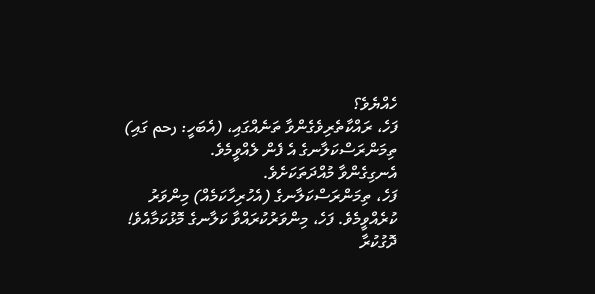ހެއްޔެވެ؟
ފަހެ، ރައްކާތެރިވެގެންވާ ތަނެއްގައި، (އެބަހީ: رحم ގައި) ތިމަންރަސްކަލާނގެ އެ ފެން ލެއްވީމެވެ.
އެނގިގެންވާ މުއްދަތަކަށެވެ.
ފަހެ، ތިމަންރަސްކަލާނގެ (އެހުރިހާކަމެއް) މިންވަރު ކުރެއްވީމެވެ. ފަހެ، މިންވަރުކުރައްވާ ކަލާނގެ މޮޅުކަމާއެވެ!
ދޮގުކުރާ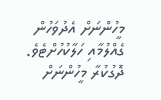މީހުންނަށް އެދުވަހުން ގެއްލުމާއި ހަލާކުހުށްޓެވެ.
ދޮގުކުރާ މީހުންނަށް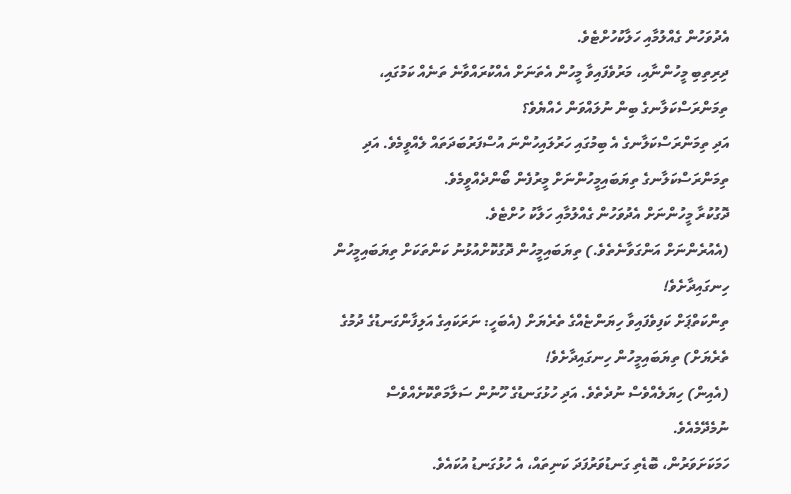އެދުވަހުން ގެއްލުމާއި ހަލާކުހުށްޓެވެ.
ދިރިތިބި މީހުންނާއި، މަރުވެފައިވާ މީހުން އެތަނަށް އެއްކުރައްވާނެ ތަނެއް ކަމުގައި، ތިމަންރަސްކަލާނގެ ބިން ނުލައްވަން ހެއްޔެވެ؟
އަދި ތިމަންރަސްކަލާނގެ އެ ބިމުގައި ހަރުލައިހުންނަ އުސްފަރުބަދަތައް ލެއްވީމެވެ. އަދި ތިމަންރަސްކަލާނގެ ތިޔަބައިމީހުންނަށް މީރުފެން ބޯންދެއްވީމެވެ.
ދޮގުކުރާ މީހުންނަށް އެދުވަހުން ގެއްލުމާއި ހަލާކު ހުށްޓެވެ.
(އެއުރެންނަށް އަންގަވާނެތެވެ.) ތިޔަބައިމީހުން ދޮގުކޮށްއުޅުނު ކަންތަކަށް ތިޔަބައިމީހުން ހިނގައިދާށެވެ!
ތިންކަތްޕަށް ކަފިވެފައިވާ ހިޔަންޏެއްގެ ތެރެޔަށް (އެބަހީ: ނަރަކައިގެ އަލިފާންގަނޑުގެ ދުމުގެ ތެރެޔަށް) ތިޔަބައިމީހުން ހިނގައިދާށެވެ!
(އެއިން) ހިޔަލެއްވެސް ނުދެތެވެ. އަދި ހުޅުގަނޑުގެ ހޫނުން ސަލާމަތްކޮށެއްވެސް ނުމެދޭމެއެވެ.
ހަމަކަށަވަރުން، ބޮޑެތި ގަނޑުވަރުފަދަ ކަނިތައް، އެ ހުޅުގަނޑު އުކައެވެ.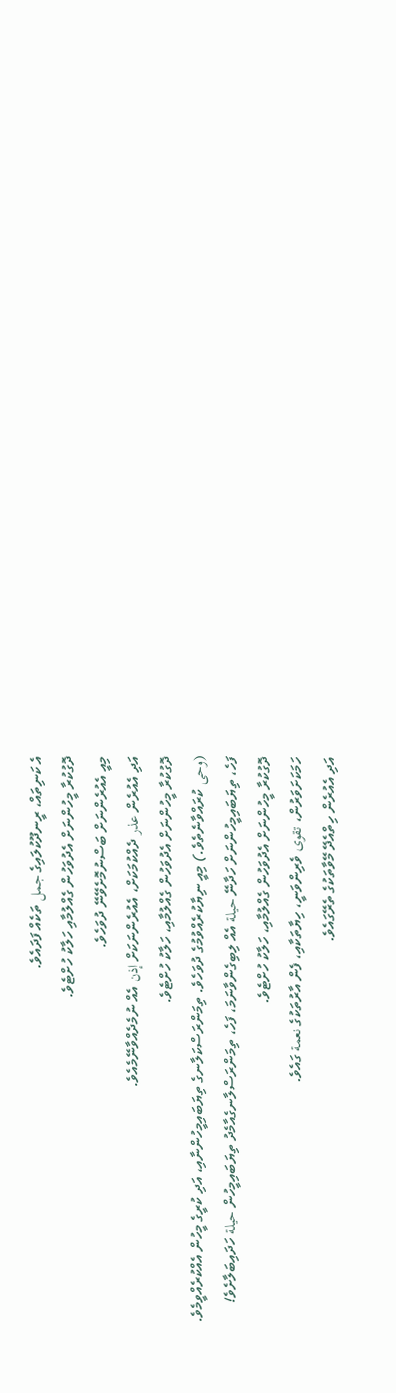އެ ކަނިތައް، ރީނދޫކުލައިގެ جمل ތަކެއް ފަދައެވެ.
ދޮގުކުރާ މީހުންނަށް އެދުވަހުން ގެއްލުމާއި ހަލާކު ހުށްޓެވެ.
މިއީ އެއުރެންނަށް ބަސްނުމޮށެވޭނޭ ދުވަހެވެ.
އަދި އެއުރެން عذر ދެއްކުމަކަށް، އެއުރެންނަކަށް إذن އެއް ނުމެދެއްވާނޭމެއެވެ.
ދޮގުކުރާ މީހުންނަށް އެދުވަހުން ގެއްލުމާއި، ހަލާކު ހުށްޓެވެ.
(وحى ކުރައްވާނެތެވެ.) މިއީ ނިޔާކުރެއްވުމުގެ ދުވަހެވެ. ތިމަންރަސްކަލާނގެ ތިޔަބައިމީހުންނާއި، އަދި ކުރީގެ މީހުން އެއްކުރެއްވީމެވެ.
ފަހެ، ތިޔަބައިމީހުންނަށް ހަދާނޭ حيلة އެއް ލިބިގެންވާނަމަ، ފަހެ، ތިމަންރަސްލާނގެއާމެދު ތިޔަބައިމީހުން حيلة ހަދައިބަލާށެވެ!
ދޮގުކުރާ މީހުންނަށް އެދުވަހުން ގެއްލުމާއި، ހަލާކު ހުށްޓެވެ.
ހަމަކަށަވަރުން، تقوى ވެރިންވަނީ، ހިޔާތަކާއި، ފެން އާރުތަކުގެ نعمة ގައެވެ.
އަދި އެއުރެން ހިތްއެދޭ މޭވާތަކުގެ ތެރޭގައެވެ.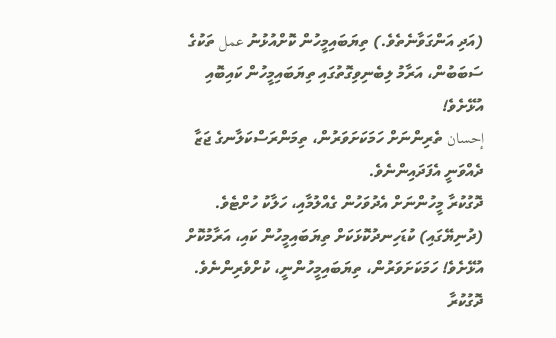(އަދި އަންގަވާނެތެވެ.) ތިޔަބައިމީހުން ކޮށްއުޅުނު عمل ތަކުގެ ސަބަބުން، އަރާމު ލިބެނިވިގޮތުގައި ތިޔަބައިމީހުން ކައިބޮއި އުޅޭށެވެ!
إحسان ތެރިންނަށް ހަމަކަށަވަރުން، ތިމަންރަސްކަލާނގެ ޖަޒާ ދެއްވަނީ އެފަދައިންނެވެ.
ދޮގުކުރާ މީހުންނަށް އެދުވަހުން ގެއްލުމާއި، ހަލާކު ހުށްޓެވެ.
(ދުނިޔޭގައި) ކުޑަހިނދުކޮޅަކަށް ތިޔަބައިމީހުން ކައި، އަރާމުކޮށް އުޅޭށެވެ! ހަމަކަށަވަރުން، ތިޔަބައިމީހުންނީ، ކުށްވެރިންނެވެ.
ދޮގުކުރާ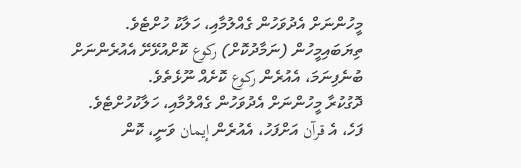މީހުންނަށް އެދުވަހުން ގެއްލުމާއި، ހަލާކު ހުށްޓެވެ.
ތިޔަބައިމީހުން (ނަމާދުކޮށް) ركوع ކޮށްއުޅޭށޭ އެއުރެންނަށް ބުނެފިނަމަ، އެއުރެން ركوع ކޮށެއް ނޫޅެތެވެ.
ދޮގުކުރާ މީހުންނަށް އެދުވަހުން ގެއްލުމާއި، ހަލާކުހުށްޓެވެ.
ފަހެ، އެ قرآن އަށްފަހު، އެއުރެން إيمان ވަނީ، ކޮން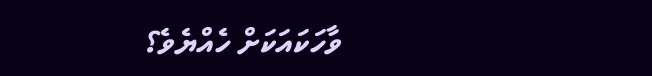ވާހަކައަކަށް ހެއްޔެވެ؟